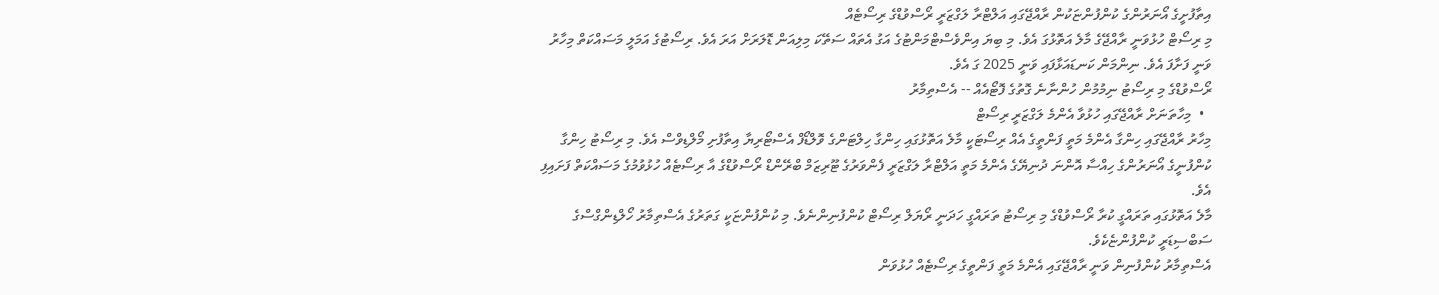އިތާފުށީގެ އޯނަރުންގެ ކުންފުންޏަކުން ރާއްޖޭގައި އަލްޓްރާ ލަގްޒަރީ ރޯސްވުޑްގެ ރިސޯޓެއް
މި ރިސޯޓް ހުޅުވަނީ ރާއްޖޭގެ މާލެ އަތޮޅުގަ އެވެ. މި ބިޔަ އިންވެސްޓްމަންޓުގެ އަގު އެތައް ސަތޭކަ މިލިއަން ޑޮލަރަށް އަރަ އެވެ. ރިސޯޓުގެ އަމަލީ މަސައްކަތް މިހާރު ވަނީ ފަށާފަ އެވެ. ނިންމަން ކަނޑައަޅާފައި ވަނީ 2025 ގަ އެވެ.
ރޯސްވުޑްގެ މި ރިސޯޓު ނިމުމުން ހުންނާނެ ގޮތުގެ ފޮޓޯއެއް -- އެސްތިމާރު
  •  މިހާތަނަށް ރާއްޖޭގައި ހުޅުވާ އެންމެ ލަގްޒަރީ ރިސޯޓް
މިހާރު ރާއްޖޭގައި ހިންގާ އެންމެ މަތީ ފަންތީގެ އެއް ރިސޯޓަކީ މާލެ އަތޮޅުގައި ހިންގާ ހިލްޓަންގެ ވޮލްޑޯފް އެސްޓޯރިޔާ އިތާފުށި މޯލްޑިވްސް އެވެ. މި ރިސޯޓު ހިންގާ ކުންފުނީގެ އޯނަރުންގެ ހިއްސާ އޮންނަ ދުނިޔޭގެ އެންމެ މަތީ އަލްޓްރާ ލަގްޒަރީ ފެންވަރުގެ ޓޫރިޒަމް ބްރޭންޑް ރޯސްވުޑްގެ އާ ރިސޯޓެއް ހުޅުވުމުގެ މަސައްކަތް ފަށައިފި އެވެ.
މާލެ އަތޮޅުގައި ތަރައްގީ ކުރާ ރޯސްވުޑްގެ މި ރިސޯޓު ތަރައްގީ ހަދަނީ ރޯޔަލް ރިސޯޓް ކުންފުނިންނެވެ. މި ކުންފުންޏަކީ ގަތަރުގެ އެސްތިމާރު ހޯލްޑިންގްސްގެ ސަބްސިޑަރީ ކުންފުންޏެކެވެ.
އެސްތިމާރު ކުންފުނިން ވަނީ ރާއްޖޭގައި އެންމެ މަތީ ފަންތީގެ ރިސޯޓެއް ހުޅުވަން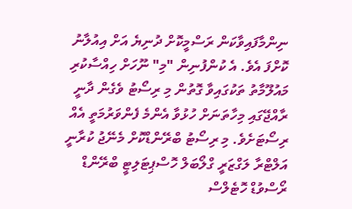ނިންމާފައިވާކަން ރަސްމީކޮށް ދުނިޔެ އަށް އިއުލާނު ކޮށްފަ އެވެ. އެ ކުންފުނިން "މި" ނޫހަށް ހިއްސާކުރި މައުލޫމާތު ތަކުގައިވާ ގޮތުން މި ރިސޯޓު ވެގެން ދާނީ ރާއްޖޭގައި މިހާތަނަށް ހުޅުވާ އެންމެ ފެންވަރުމަތީ އެއް ރިސޯޓަށެވެ. މި ރިސޯޓު ބްރޭންޑްކޮށް މެނޭޖު ކުރާނީ އަލްޓްރާ ލަގްޒަރީ ގްލޯބަލް ހޮސްޕިޓަލިޓީ ބްރޭންޑް ރޯސްވުޑް ހޮޓެލްސް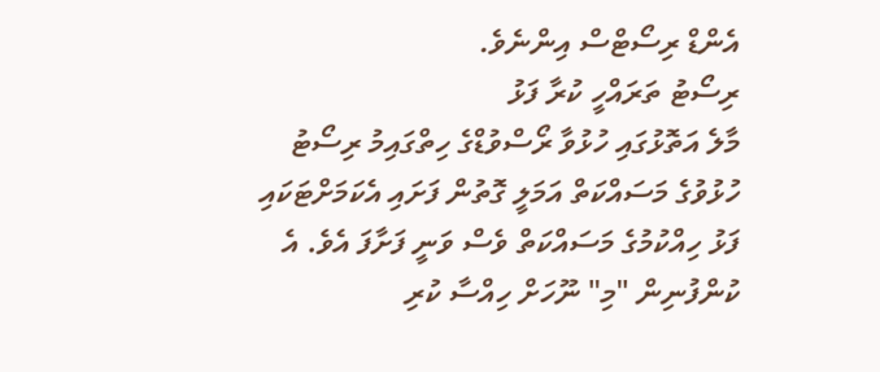އެންޑް ރިސޯޓްސް އިންނެވެ.
ރިސޯޓު ތަރައްހީ ކުރާ ފަޅު
މާލެ އަތޮޅުގައި ހުޅުވާ ރޯސްވުޑްގެ ހިތްގައިމު ރިސޯޓު ހުޅުވުގެ މަސައްކަތް އަމަލީ ގޮތުން ފަށައި އެކަމަށްޓަކައި ފަޅު ހިއްކުމުގެ މަސައްކަތް ވެސް ވަނީ ފަށާފަ އެވެ. އެ ކުންފުނިން "މި" ނޫހަށް ހިއްސާ ކުރި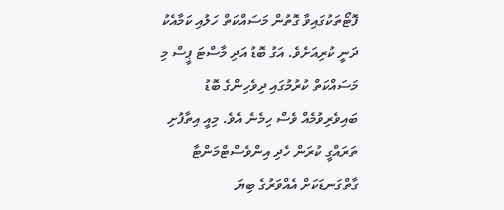ފޮޓޯތަކުގައިވާ ގޮތުން މަސައްކަތް ހަލުއި ކަމާއެކު ދަނީ ކުރިއަށެވެ. އަގު ބޮޑު އަދި މާސްޓަ ޕީސް މި މަސައްކަތް ކުރުމުގައި ދިވެހިންގެ ބޮޑު ބައިވެރިވުމެއް ވެސް ހިމެނެ އެވެ. މިއީ އިތާފުށި ތަރައްގީ ކުރަން ހެދި އިންވެސްޓްމަންޓާ ގާތްގަނޑަކަށް އެއްވަރުގެ ބިޔަ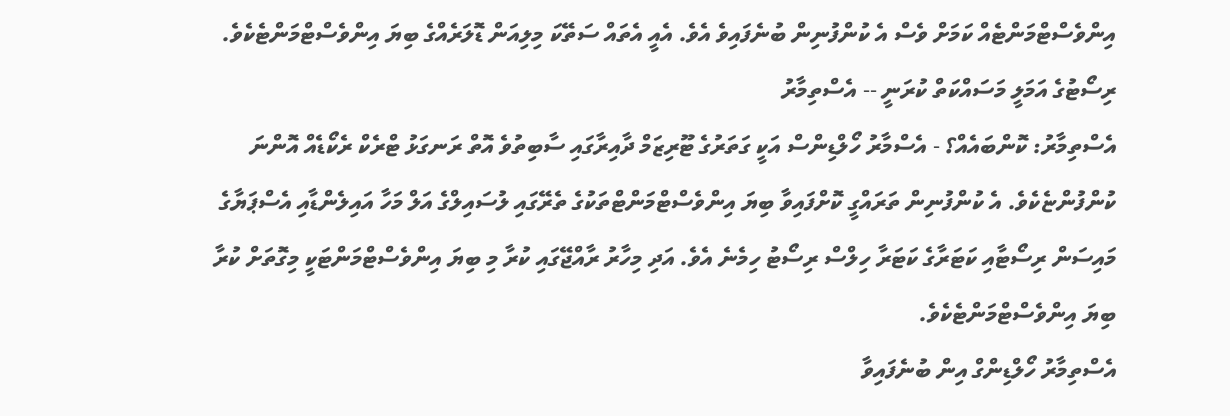އިންވެސްޓްމަންޓެއް ކަމަށް ވެސް އެ ކުންފުނިން ބުނެފައިވެ އެވެ. އެއީ އެތައް ސަތޭކަ މިލިއަން ޑޮލަރެއްގެ ބިޔަ އިންވެސްޓްމަންޓެކެވެ.
ރިސޯޓުގެ އަމަލީ މަސައްކަތް ކުރަނީ -- އެސްތިމާރު
އެސްތިމާރު: ކޮންބައެއް؟ - އެސްމާރު ހޯލްޑިންސް އަކީ ގަތަރުގެ ޓޫރިޒަމް ދާއިރާގައި ސާބިތުވެ އޮތް ރަނގަޅު ޓްރެކް ރެކޯޑެއް އޮންނަ ކުންފުންޏެކެވެ. އެ ކުންފުނިން ތަރައްގީ ކޮށްފައިވާ ބިޔަ އިންވެސްޓްމަންޓްތަކުގެ ތެރޭގައި ލުސައިލްގެ އަލް މަހާ އައިލެންޑާއި އެސްޕަޔާގެ މައިސަން ރިސޯޓާއި ކަޓަރާގެ ކަޓަރާ ހިލްސް ރިސޯޓު ހިމެނެ އެވެ. އަދި މިހާރު ރާއްޖޭގައި ކުރާ މި ބިޔަ އިންވެސްޓްމަންޓަކީ މިގޮތަށް ކުރާ ބިޔަ އިންވެސްޓްމަންޓެކެވެ.
އެސްތިމާރު ހޯލްޑިންގް އިން ބުނެފައިވާ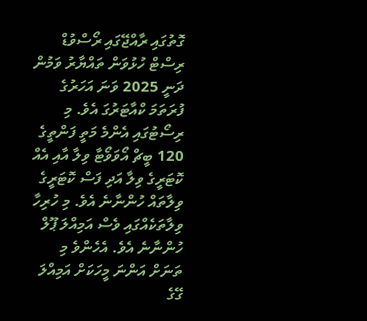ގޮތުގައި ރާއްޖޭގައި ރޯސްވުޑް ރިސްޓް ހުޅުވަން ތައްޔާރު ވަމުން ދަނީ 2025 ވަނަ އަހަރުގެ ފުރަތަމަ ކްއާޓަރުގަ އެވެ. މި ރިސޯޓުގައި އެންމެ މަތީ ފަންތީގެ 120 ބީޗް އޯވަވޯޓާ ވިލާ އާއި އެއް ކޮޓަރީގެ ވިލާ އަދި ފަސް ކޮޓަރީގެ ވިލާތައް ހުންނާނެ އެވެ. މި ހުރިހާ ވިލާތަކެއްގައި ވެސް އަމިއްލަ ޕޫލް ހުންނާނެ އެވެ. އެހެންވެ މި ތަނަށް އަންނަ މީހަކަށް އަމިއްލަ ގޭގެ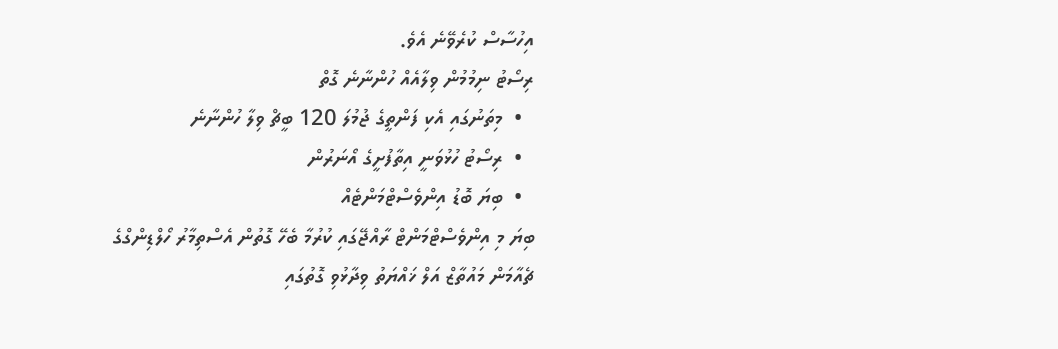އިހުސާސް ކުރެވޭނެ އެވެ.
ރިސޯޓު ނިމުމުން ވިލާއެއް ހުންނާނެ ގޮތް
  •  މިތަނުގައި އެކި ފަންތީގެ ޖުމުލަ 120 ބީޗް ވިލާ ހުންނާނެ
  •  ރިސޯޓު ހުޅުވަނީ އިތާފުށީގެ އޯނަރުން
  •  ބިޔަ ބޮޑު އިންވެސްޓްމަންޓެއް
ބިޔަ މި އިންވެސްޓްމަންޓް ރާއްޖޭގައި ކުރުމާ ބެހޭ ގޮތުން އެސްތިމާރު ހޯލްޑިންގްގެ ޗެއާމަން މައުތާޒް އަލް ޚައްޔަތު ވިދާޅުވި ގޮތުގައި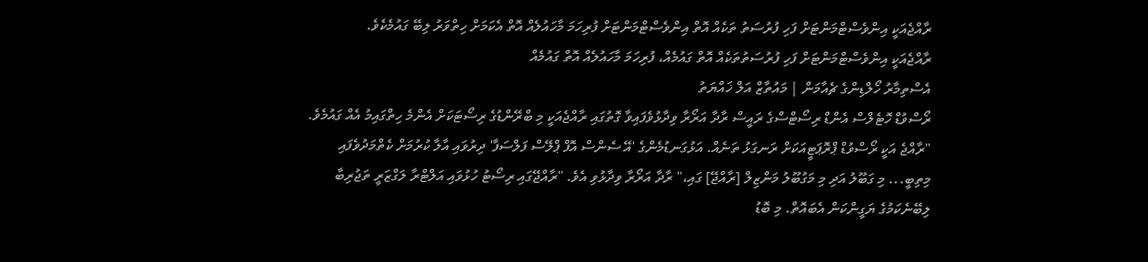ރާއްޖެއަކީ އިންވެސްޓްމަންޓަށް ފަހި ފުރުސަތު ތަކެއް އޮތް އިންވެސްޓްމަންޓަށް ފުރިހަމަ މާހައުލެއް އޮތް އެކަމަށް ހިތްވަރު ލިބޭ ގައުމެކެވެ.
ރާއްޖެއަކީ އިންވެސްޓްމަންޓަށް ފަހި ފުރުސަތުތަކެއް އޮތް ގައުމެއް، ފުރިހަމަ މާހައުލެއް އޮތް ގައުމެއް
އެސްތިމާރު ހޯލްޑިންގެ ޗެއާމަން | މައުތާޒް އަލް ޚައްޔަތު
ރޯސްވުޑް ހޮޓެލްސް އެންޑް ރިސޯޓްސްގެ ރައީސް ރާދާ އަރޯރާ ވިދާޅުވެފައިވާ ގޮތުގައި ރާއްޖެއަކީ މި ބްރޭންޑުގެ ރިސޯޓަކަށް އެންމެ ހިތްގައިމު އެއް ގައުމެވެ.
"ރާއްޖެ އަކީ ރޯސްވުޑް ޕްރޮޕަޓީއަކަށް ރަނގަޅު ތަނެއް. އަޅުގަނޑުމެންގެ 'އޭ ސެންސް އޮފް ޕްލޭސް ފަލްސަފާ' ދިރުވައި އާލާ ކުރުމަށް ކެތްމަދުވެފައި މިތިބީ... މި ގަބޫލު އަދި މި މަގުބޫލު މަންޒިލް [ރާއްޖޭ] ގައި،" ރާދާ އަރޯރާ ވިދާޅުވި އެވެ. "ރާއްޖޭގައި ރިސޯޓު ހުޅުވައި އަލްޓްރާ ލަގްޒަރީ ތަޖުރިބާ ލިބޭނެކަމުގެ ޔަގީންކަން އެބައޮތް. މި ބޮޑު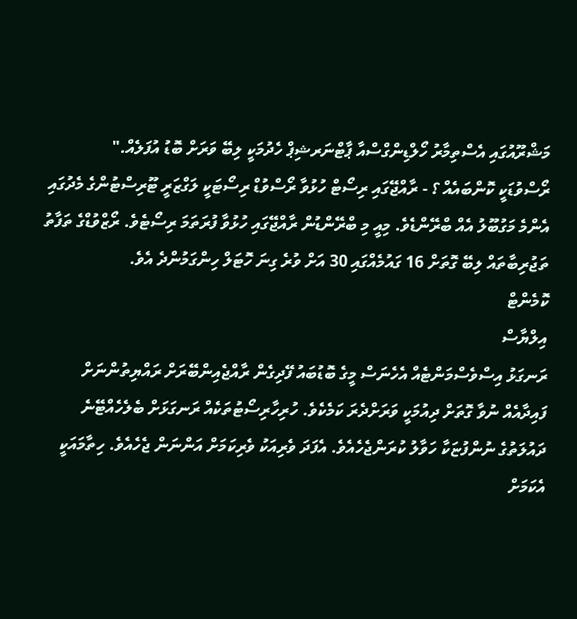މަޝްރޫއުގައި އެސްތިމާރު ހޯލްޑިންގްސްއާ ޕާޓްނަރޝިޕް ހެދުމަކީ ލިބޭ ވަރަށް ބޮޑު އުފަލެއް."
ރޯސްވުޑަކީ ކޮންބައެއް ؟ - ރާއްޖޭގައި ރިސޯޓް ހުޅުވާ ރޯސްވުޑް ރިސޯޓަކީ ލަގްޒަރީ ޓޫރިސްޓުންގެ މެދުގައި އެންމެ މަގުބޫލު އެއް ބްރޭންޑެވެ. މިއީ މި ބްރޭންޑުން ރާއްޖޭގައި ހުޅުވާ ފުރަތަމަ ރިސޯޓެވެ. ރޯޒްވުޑްގެ ތަފާތު ތަޖުރިބާތައް ލިބޭ ގޮތަށް 16 ގައުމެއްގައި 30 އަށް ވުރެ ގިނަ ހޮޓަލް ހިންގަމުންދެ އެވެ.
ކޮމެންޓް
އިލްޔާސް
ރަނގަޅު އިސްވެސްމަންޓެއް އެހެނަސް މީގެ ބޮޑުބައު ފޭދިގެން ރާއްޖެއިންބޭރަށް ރައްޔިތުންނަށް ފައިދާއެއް ނުވާ ގޮތަށް ދިއުމަކީ ވަރަށްދެރަ ކަމެކެވެ. ހުރިހާރިސޯޓުތަކެއް ރަނގަޅަށް ބެލެހެއްޓޭނެ ދައުލަތުގެ ނުންފުޏަކާ ހަވާލު ކުރަންޖެހެއެވެ. އެފަދަ ވެރިއަކު ވެރިކަމަށް އަންނަން ޖެހެއެވެ. ހިތާމައަކީ އެކަމަށް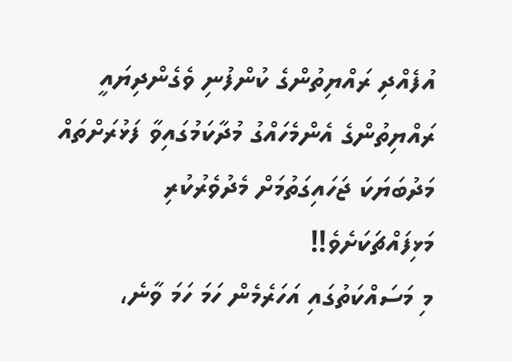އުފެއްދި ރައްޔިތުންގެ ކުންފުނި ވެގެންދިޔައީ ރައްޔިތުންގެ އެންމެހައްގު މުދާކަމުގައިވާ ފަޅުރަށްތައް މަދުބަޔަކަ ޖަހައިގަތުމަށް މެދުވެރުކުރި މަޅިފައްޗަކަށެވެ!!
މި މަސައްކަތުގައި އަހަރެމެން ހަމަ ހަމަ ވާނެ،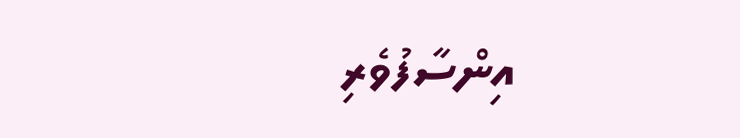އިންސާފުވެރި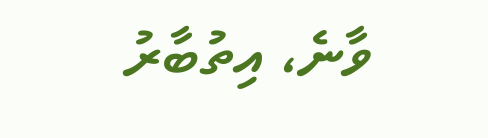ވާނެ، އިތުބާރު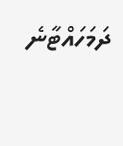ދަމަހައްޓާނެ